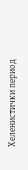Хеленистички период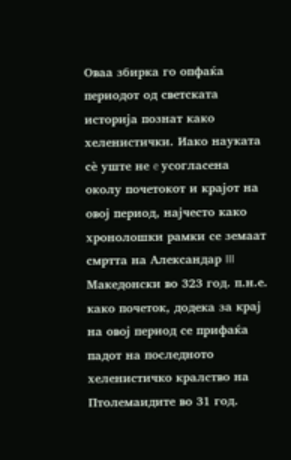Оваа збирка го опфаќа периодот од светската историја познат како хеленистички. Иако науката сè уште не e усогласена околу почетокот и крајот на овој период, најчесто како хронолошки рамки се земаат смртта на Александар III Македонски во 323 год. п.н.е. како почеток, додека за крај на овој период се прифаќа падот на последното хеленистичко кралство на Птолемаидите во 31 год.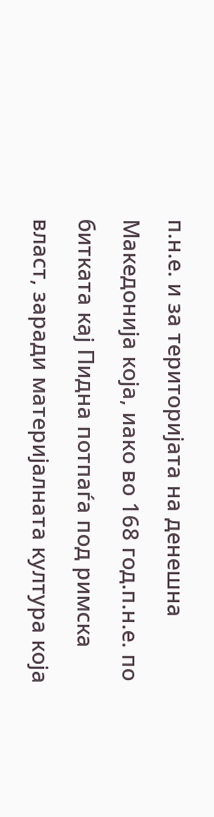п.н.е. и за територијата на денешна Македонија која, иако во 168 год.п.н.е. по битката кај Пидна потпаѓа под римска власт, заради материјалната култура која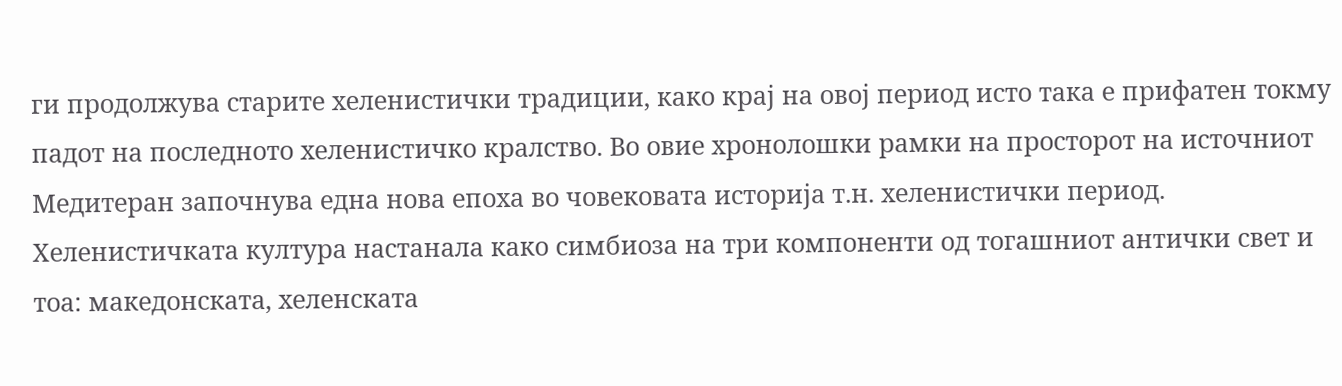ги продолжува старите хеленистички традиции, како крај на овој период исто така е прифатен токму падот на последното хеленистичко кралство. Во овие хронолошки рамки на просторот на источниот Медитеран започнува една нова епоха во човековата историја т.н. хеленистички период. Хеленистичката култура настанала како симбиоза на три компоненти од тогашниот антички свет и тоа: македонската, хеленската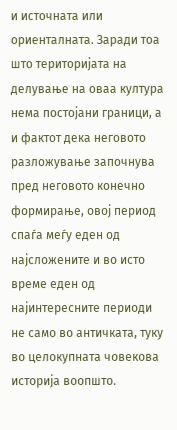и источната или ориенталната. Заради тоа што територијата на делување на оваа култура нема постојани граници, а и фактот дека неговото разложување започнува пред неговото конечно формирање, овој период спаѓа меѓу еден од најсложените и во исто време еден од најинтересните периоди не само во античката, туку во целокупната човекова историја воопшто.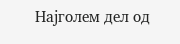Најголем дел од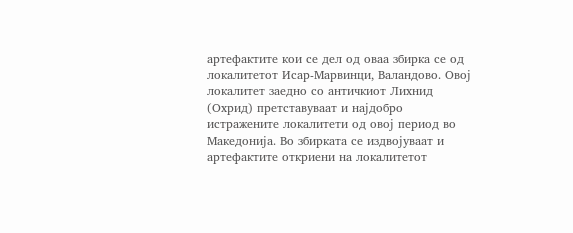артефактите кои се дел од оваа збирка се од локалитетот Исар-Марвинци, Валандово. Овој локалитет заедно со античкиот Лихнид (Охрид) претставуваат и најдобро истражените локалитети од овој период во Македонија. Во збирката се издвојуваат и артефактите откриени на локалитетот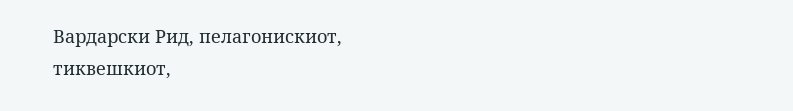Вардарски Рид, пелагонискиот, тиквешкиот,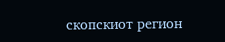скопскиот регион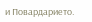и Повардарието.